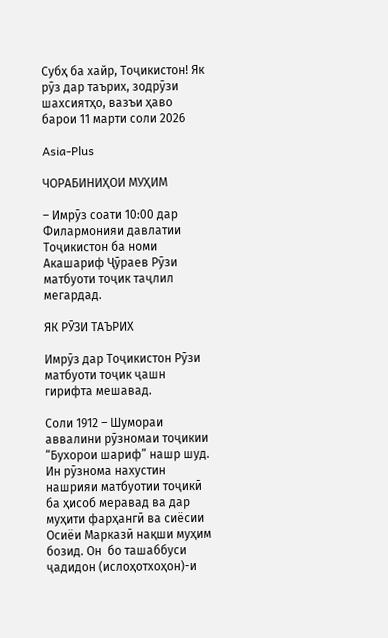Субҳ ба хайр, Тоҷикистон! Як рӯз дар таърих, зодрӯзи шахсиятҳо, вазъи ҳаво барои 11 марти соли 2026

Asia-Plus

ЧОРАБИНИҲОИ МУҲИМ

– Имрӯз соати 10:00 дар Филармонияи давлатии Тоҷикистон ба номи Акашариф Ҷӯраев Рӯзи матбуоти тоҷик таҷлил мегардад.

ЯК РӮЗИ ТАЪРИХ

Имрӯз дар Тоҷикистон Рӯзи матбуоти тоҷик ҷашн гирифта мешавад.

Соли 1912 – Шумораи аввалини рӯзномаи тоҷикии “Бухорои шариф” нашр шуд. Ин рӯзнома нахустин нашрияи матбуотии тоҷикӣ ба ҳисоб меравад ва дар муҳити фарҳангӣ ва сиёсии Осиёи Марказӣ нақши муҳим бозид. Он  бо ташаббуси ҷадидон (ислоҳотхоҳон)-и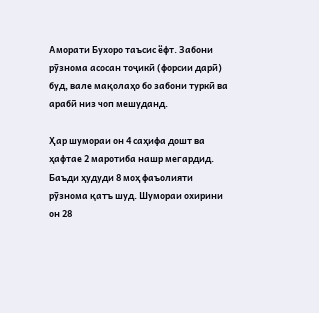Аморати Бухоро таъсис ёфт. Забони рӯзнома асосан тоҷикӣ (форсии дарӣ) буд, вале мақолаҳо бо забони туркӣ ва арабӣ низ чоп мешуданд.

Ҳар шумораи он 4 саҳифа дошт ва ҳафтае 2 маротиба нашр мегардид. Баъди ҳудуди 8 моҳ фаъолияти рӯзнома қатъ шуд. Шумораи охирини он 28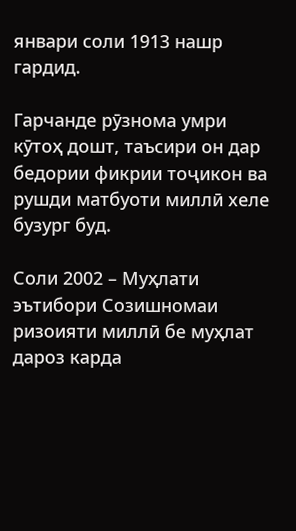январи соли 1913 нашр гардид.

Гарчанде рӯзнома умри кӯтоҳ дошт, таъсири он дар бедории фикрии тоҷикон ва рушди матбуоти миллӣ хеле бузург буд.

Соли 2002 – Муҳлати эътибори Созишномаи ризоияти миллӣ бе муҳлат дароз карда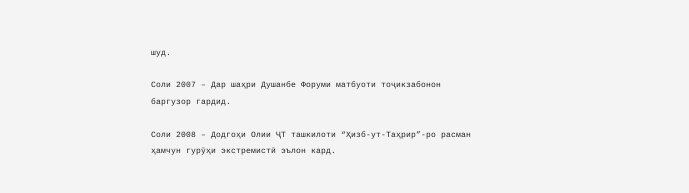шуд.

Соли 2007 – Дар шаҳри Душанбе Форуми матбуоти тоҷикзабонон баргузор гардид.

Соли 2008 – Додгоҳи Олии ҶТ ташкилоти “Ҳизб-ут-Таҳрир”-ро расман ҳамчун гурӯҳи экстремистӣ эълон кард.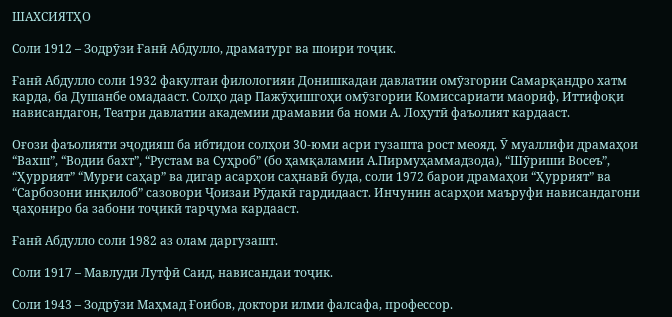ШАХСИЯТҲО

Соли 1912 – Зодрӯзи Ғанӣ Абдулло, драматург ва шоири тоҷик.

Ғанӣ Абдулло соли 1932 факултаи филологияи Донишкадаи давлатии омӯзгории Самарқандро хатм карда, ба Душанбе омадааст. Солҳо дар Пажӯҳишгоҳи омӯзгории Комиссариати маориф, Иттифоқи нависандагон, Театри давлатии академии драмавии ба номи А. Лоҳутӣ фаъолият кардааст.

Оғози фаъолияти эҷодияш ба ибтидои солҳои 30-юми асри гузашта рост меояд. Ӯ муаллифи драмаҳои “Вахш”, “Водии бахт”, “Рустам ва Суҳроб” (бо ҳамқаламии А.Пирмуҳаммадзода), “Шӯриши Восеъ”, “Ҳуррият” “Мурғи саҳар” ва дигар асарҳои саҳнавӣ буда, соли 1972 барои драмаҳои “Ҳуррият” ва “Сарбозони инқилоб” сазовори Ҷоизаи Рӯдакӣ гардидааст. Инчунин асарҳои маъруфи нависандагони ҷаҳониро ба забони тоҷикӣ тарҷума кардааст.

Ғанӣ Абдулло соли 1982 аз олам даргузашт.

Соли 1917 – Мавлуди Лутфӣ Саид, нависандаи тоҷик.

Соли 1943 – Зодрӯзи Маҳмад Ғоибов, доктори илми фалсафа, профессор.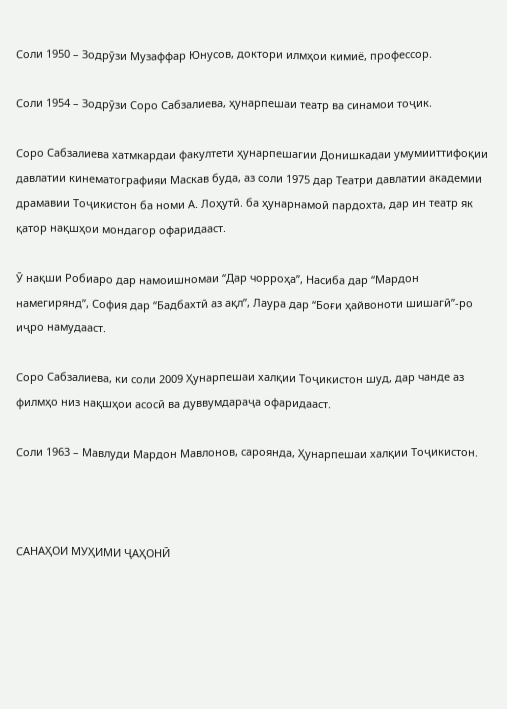Соли 1950 – Зодрӯзи Музаффар Юнусов, доктори илмҳои кимиё, профессор.

Соли 1954 – Зодрӯзи Соро Сабзалиева, ҳунарпешаи театр ва синамои тоҷик.

Соро Сабзалиева хатмкардаи факултети ҳунарпешагии Донишкадаи умумииттифоқии давлатии кинематографияи Маскав буда, аз соли 1975 дар Театри давлатии академии драмавии Тоҷикистон ба номи А. Лоҳутӣ. ба ҳунарнамоӣ пардохта, дар ин театр як қатор нақшҳои мондагор офаридааст.

Ӯ нақши Робиаро дар намоишномаи “Дар чорроҳа”, Насиба дар “Мардон намегирянд”, София дар “Бадбахтӣ аз ақл”, Лаура дар “Боғи ҳайвоноти шишагӣ”-ро иҷро намудааст.

Соро Сабзалиева, ки соли 2009 Ҳунарпешаи халқии Тоҷикистон шуд, дар чанде аз филмҳо низ нақшҳои асосӣ ва дуввумдараҷа офаридааст.

Соли 1963 – Мавлуди Мардон Мавлонов, сароянда, Ҳунарпешаи халқии Тоҷикистон.



САНАҲОИ МУҲИМИ ҶАҲОНӢ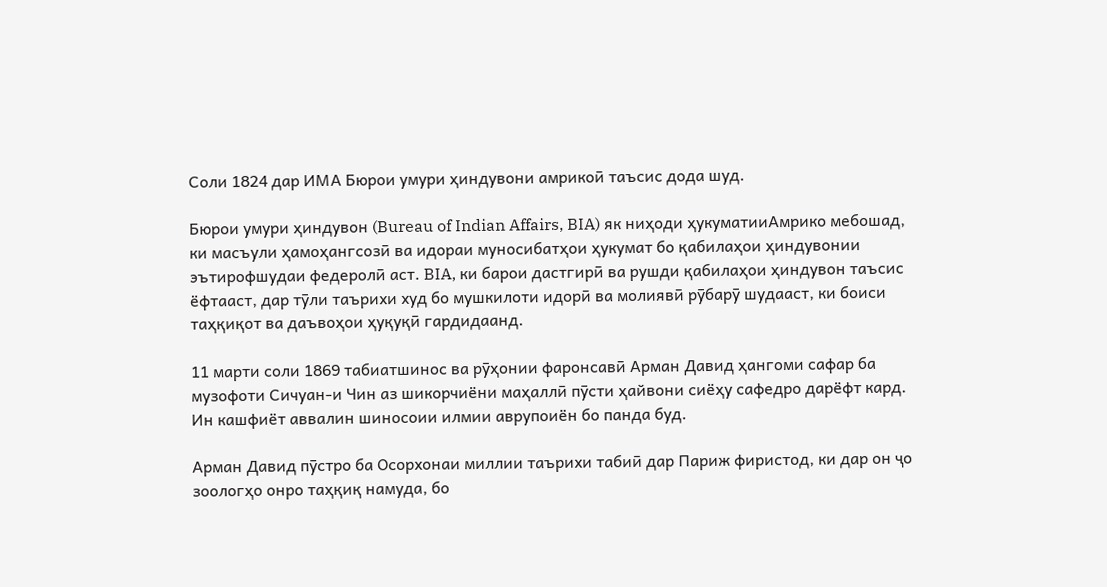Соли 1824 дар ИМА Бюрои умури ҳиндувони амрикоӣ таъсис дода шуд.

Бюрои умури ҳиндувон (Bureau of Indian Affairs, BIA) як ниҳоди ҳукуматииАмрико мебошад, ки масъули ҳамоҳангсозӣ ва идораи муносибатҳои ҳукумат бо қабилаҳои ҳиндувонии эътирофшудаи федеролӣ аст. BIA, ки барои дастгирӣ ва рушди қабилаҳои ҳиндувон таъсис ёфтааст, дар тӯли таърихи худ бо мушкилоти идорӣ ва молиявӣ рӯбарӯ шудааст, ки боиси таҳқиқот ва даъвоҳои ҳуқуқӣ гардидаанд.

11 марти соли 1869 табиатшинос ва рӯҳонии фаронсавӣ Арман Давид ҳангоми сафар ба музофоти Сичуан-и Чин аз шикорчиёни маҳаллӣ пӯсти ҳайвони сиёҳу сафедро дарёфт кард. Ин кашфиёт аввалин шиносоии илмии аврупоиён бо панда буд.

Арман Давид пӯстро ба Осорхонаи миллии таърихи табиӣ дар Париж фиристод, ки дар он ҷо зоологҳо онро таҳқиқ намуда, бо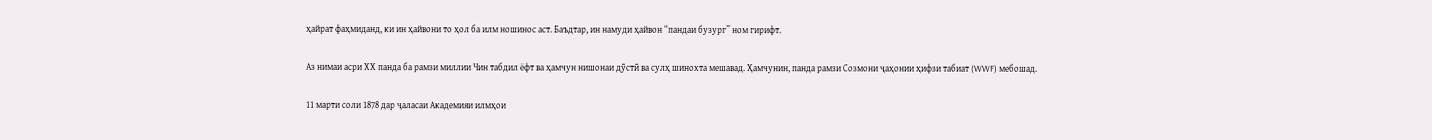ҳайрат фаҳмиданд, ки ин ҳайвони то ҳол ба илм ношинос аст. Баъдтар, ин намуди ҳайвон “пандаи бузург” ном гирифт.

Аз нимаи асри ХХ панда ба рамзи миллии Чин табдил ёфт ва ҳамчун нишонаи дӯстӣ ва сулҳ шинохта мешавад. Ҳамчунин, панда рамзи Созмони ҷаҳонии ҳифзи табиат (WWF) мебошад.

11 марти соли 1878 дар ҷаласаи Академияи илмҳои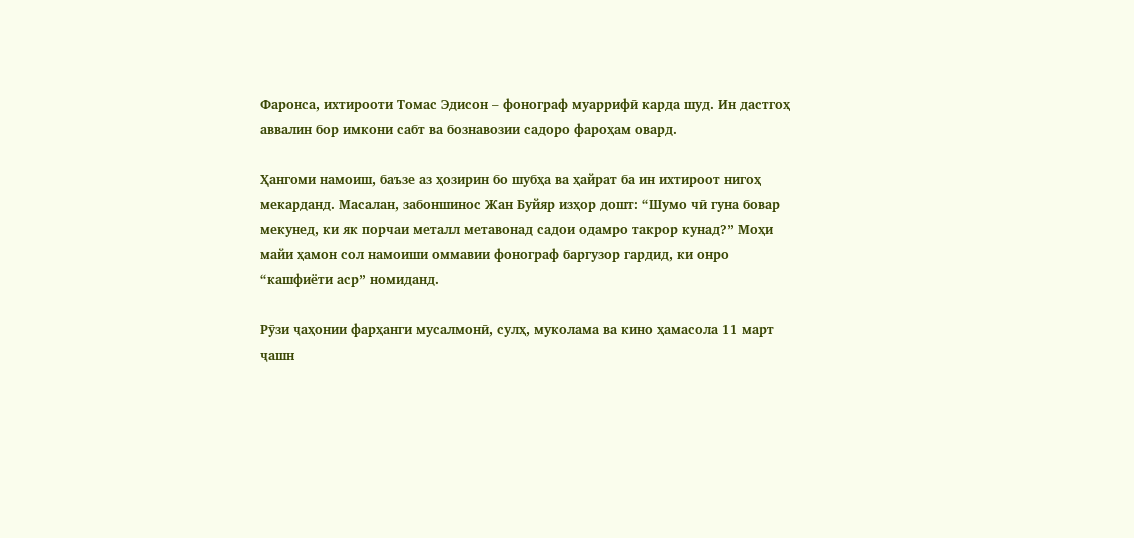Фаронса, ихтирооти Томас Эдисон – фонограф муаррифӣ карда шуд. Ин дастгоҳ аввалин бор имкони сабт ва бознавозии садоро фароҳам овард.

Ҳангоми намоиш, баъзе аз ҳозирин бо шубҳа ва ҳайрат ба ин ихтироот нигоҳ мекарданд. Масалан, забоншинос Жан Буйяр изҳор дошт: “Шумо чӣ гуна бовар мекунед, ки як порчаи металл метавонад садои одамро такрор кунад?” Моҳи майи ҳамон сол намоиши оммавии фонограф баргузор гардид, ки онро “кашфиёти аср” номиданд.

Рӯзи ҷаҳонии фарҳанги мусалмонӣ, сулҳ, муколама ва кино ҳамасола 11 март ҷашн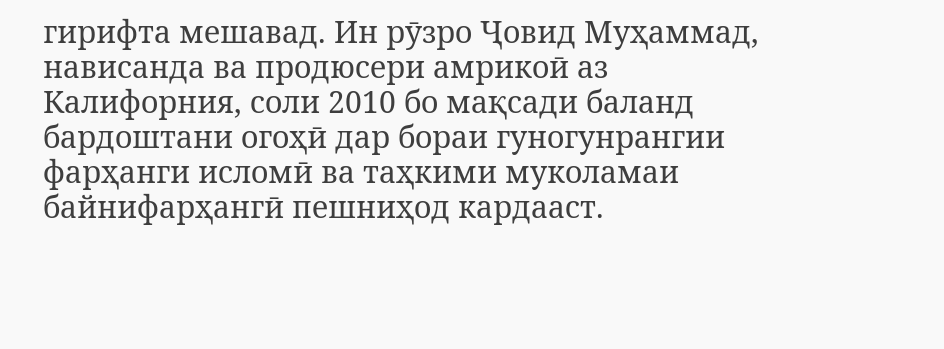гирифта мешавад. Ин рӯзро Ҷовид Муҳаммад, нависанда ва продюсери амрикоӣ аз Калифорния, соли 2010 бо мақсади баланд бардоштани огоҳӣ дар бораи гуногунрангии фарҳанги исломӣ ва таҳкими муколамаи байнифарҳангӣ пешниҳод кардааст.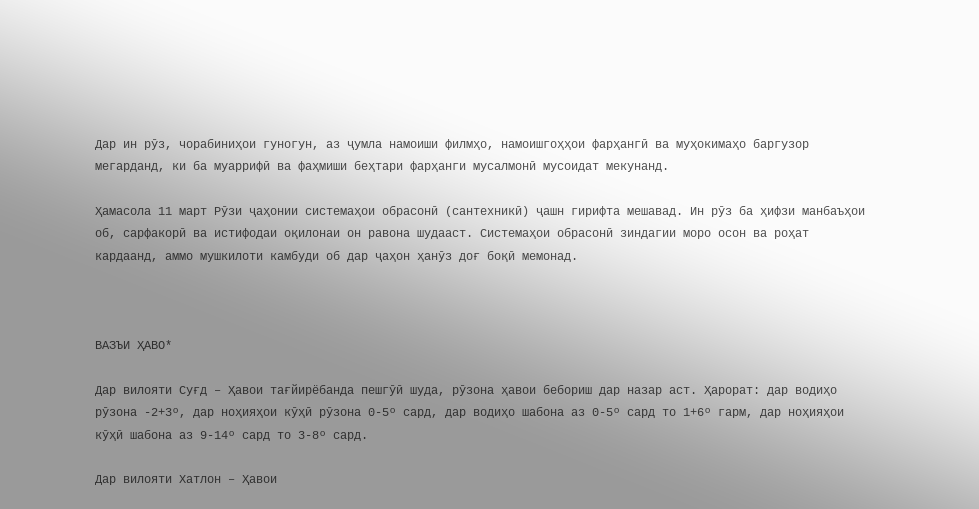Дар ин рӯз, чорабиниҳои гуногун, аз ҷумла намоиши филмҳо, намоишгоҳҳои фарҳангӣ ва муҳокимаҳо баргузор мегарданд, ки ба муаррифӣ ва фаҳмиши беҳтари фарҳанги мусалмонӣ мусоидат мекунанд.

Ҳамасола 11 март Рӯзи ҷаҳонии системаҳои обрасонӣ (сантехникӣ) ҷашн гирифта мешавад. Ин рӯз ба ҳифзи манбаъҳои об, сарфакорӣ ва истифодаи оқилонаи он равона шудааст. Системаҳои обрасонӣ зиндагии моро осон ва роҳат кардаанд, аммо мушкилоти камбуди об дар ҷаҳон ҳанӯз доғ боқӣ мемонад.



ВАЗЪИ ҲАВО*

Дар вилояти Суғд – Ҳавои тағйирёбанда пешгӯӣ шуда, рӯзона ҳавои бебориш дар назар аст. Ҳарорат: дар водиҳо рӯзона -2+3º, дар ноҳияҳои кӯҳӣ рӯзона 0-5º сард, дар водиҳо шабона аз 0-5º сард то 1+6º гарм, дар ноҳияҳои кӯҳӣ шабона аз 9-14º сард то 3-8º сард.

Дар вилояти Хатлон – Ҳавои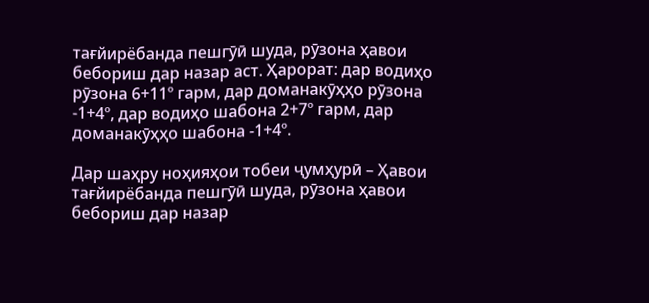тағйирёбанда пешгӯӣ шуда, рӯзона ҳавои бебориш дар назар аст. Ҳарорат: дар водиҳо рӯзона 6+11º гарм, дар доманакӯҳҳо рӯзона -1+4º, дар водиҳо шабона 2+7º гарм, дар доманакӯҳҳо шабона -1+4º.

Дар шаҳру ноҳияҳои тобеи ҷумҳурӣ – Ҳавои тағйирёбанда пешгӯӣ шуда, рӯзона ҳавои бебориш дар назар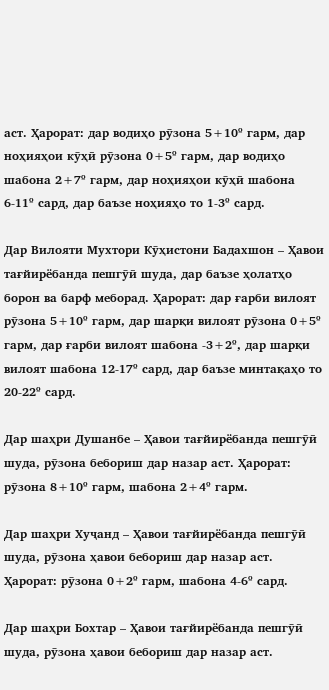аст. Ҳарорат: дар водиҳо рӯзона 5+10º гарм, дар ноҳияҳои кӯҳӣ рӯзона 0+5º гарм, дар водиҳо шабона 2+7º гарм, дар ноҳияҳои кӯҳӣ шабона 6-11º сард, дар баъзе ноҳияҳо то 1-3º сард.

Дар Вилояти Мухтори Кӯҳистони Бадахшон – Ҳавои тағйирёбанда пешгӯӣ шуда, дар баъзе ҳолатҳо борон ва барф меборад. Ҳарорат: дар ғарби вилоят рӯзона 5+10º гарм, дар шарқи вилоят рӯзона 0+5º гарм, дар ғарби вилоят шабона -3+2º, дар шарқи вилоят шабона 12-17º сард, дар баъзе минтақаҳо то 20-22º сард.

Дар шаҳри Душанбе – Ҳавои тағйирёбанда пешгӯӣ шуда, рӯзона бебориш дар назар аст. Ҳарорат: рӯзона 8+10º гарм, шабона 2+4º гарм.

Дар шаҳри Хуҷанд – Ҳавои тағйирёбанда пешгӯӣ шуда, рӯзона ҳавои бебориш дар назар аст. Ҳарорат: рӯзона 0+2º гарм, шабона 4-6º сард.

Дар шаҳри Бохтар – Ҳавои тағйирёбанда пешгӯӣ шуда, рӯзона ҳавои бебориш дар назар аст.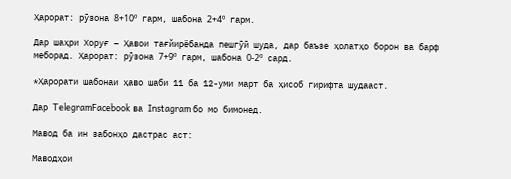Ҳарорат: рӯзона 8+10º гарм, шабона 2+4º гарм.

Дар шаҳри Хоруғ – Ҳавои тағйирёбанда пешгӯӣ шуда, дар баъзе ҳолатҳо борон ва барф меборад. Ҳарорат: рӯзона 7+9º гарм, шабона 0-2º сард.

*Ҳарорати шабонаи ҳаво шаби 11 ба 12-уми март ба ҳисоб гирифта шудааст.

Дар TelegramFacebook ва Instagram бо мо бимонед.

Мавод ба ин забонҳо дастрас аст:

Маводҳои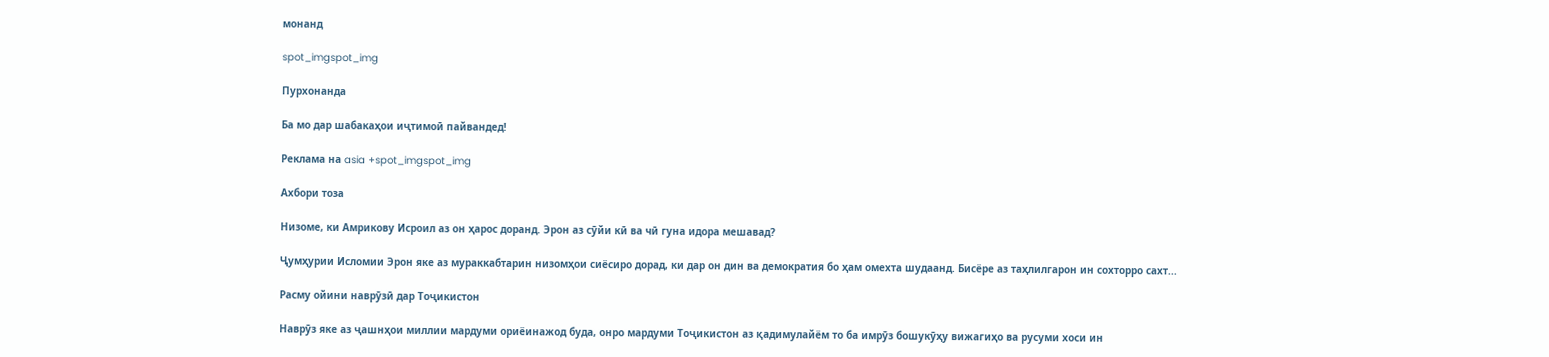монанд

spot_imgspot_img

Пурхонанда

Ба мо дар шабакаҳои иҷтимоӣ пайвандед!

Реклама на asia +spot_imgspot_img

Ахбори тоза

Низоме, ки Амрикову Исроил аз он ҳарос доранд. Эрон аз сӯйи кӣ ва чӣ гуна идора мешавад?

Ҷумҳурии Исломии Эрон яке аз мураккабтарин низомҳои сиёсиро дорад, ки дар он дин ва демократия бо ҳам омехта шудаанд. Бисёре аз таҳлилгарон ин сохторро сахт...

Расму ойини наврӯзӣ дар Тоҷикистон

Наврӯз яке аз ҷашнҳои миллии мардуми ориёинажод буда, онро мардуми Тоҷикистон аз қадимулайём то ба имрӯз бошукӯҳу вижагиҳо ва русуми хоси ин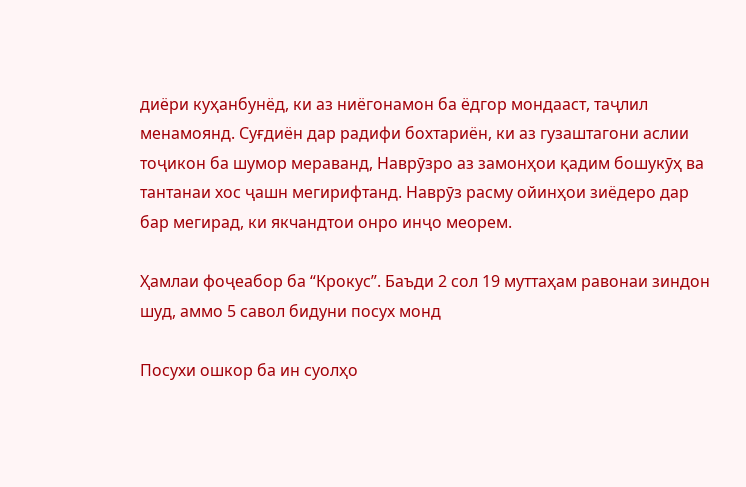диёри куҳанбунёд, ки аз ниёгонамон ба ёдгор мондааст, таҷлил менамоянд. Суғдиён дар радифи бохтариён, ки аз гузаштагони аслии тоҷикон ба шумор мераванд, Наврӯзро аз замонҳои қадим бошукӯҳ ва тантанаи хос ҷашн мегирифтанд. Наврӯз расму ойинҳои зиёдеро дар бар мегирад, ки якчандтои онро инҷо меорем.

Ҳамлаи фоҷеабор ба “Крокус”. Баъди 2 сол 19 муттаҳам равонаи зиндон шуд, аммо 5 савол бидуни посух монд

Посухи ошкор ба ин суолҳо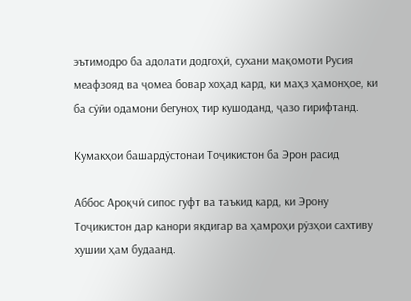эътимодро ба адолати додгоҳӣ, сухани мақомоти Русия меафзояд ва ҷомеа бовар хоҳад кард, ки маҳз ҳамонҳое, ки ба сӯйи одамони бегуноҳ тир кушоданд, ҷазо гирифтанд.

Кумакҳои башардӯстонаи Тоҷикистон ба Эрон расид

Аббос Ароқчӣ сипос гуфт ва таъкид кард, ки Эрону Тоҷикистон дар канори якдигар ва ҳамроҳи рӯзҳои сахтиву хушии ҳам будаанд.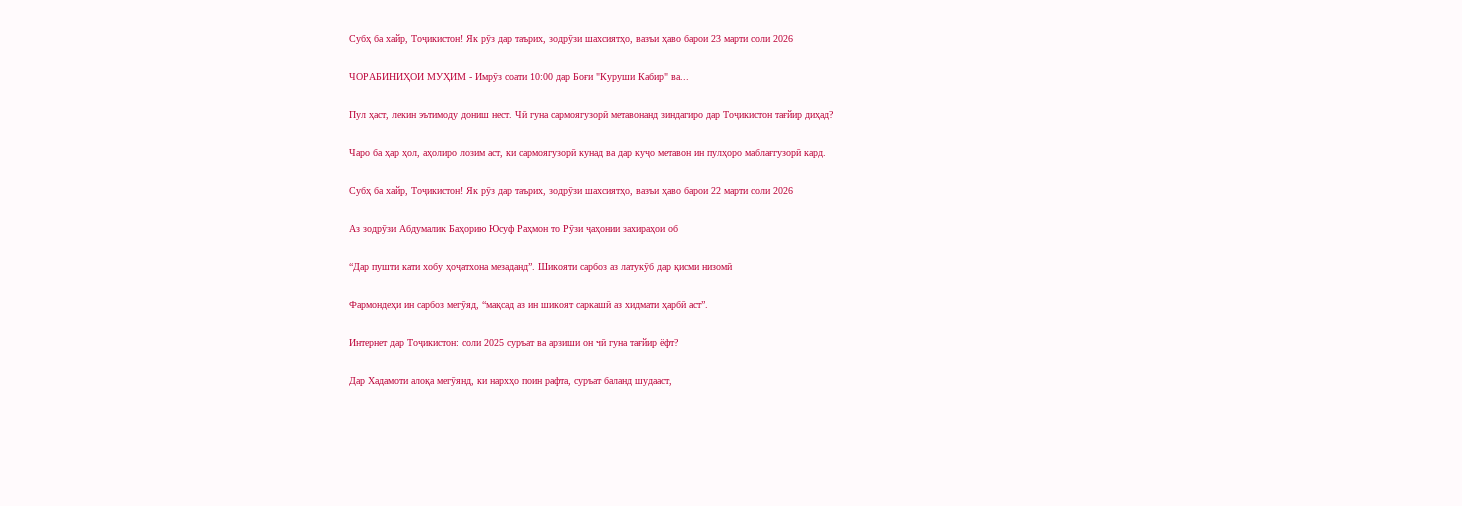Субҳ ба хайр, Тоҷикистон! Як рӯз дар таърих, зодрӯзи шахсиятҳо, вазъи ҳаво барои 23 марти соли 2026

ЧОРАБИНИҲОИ МУҲИМ - Имрӯз соати 10:00 дар Боғи "Куруши Кабир" ва...

Пул ҳаст, лекин эътимоду дониш нест. Чӣ гуна сармоягузорӣ метавонанд зиндагиро дар Тоҷикистон тағйир диҳад?

Чаро ба ҳар ҳол, аҳолиро лозим аст, ки сармоягузорӣ кунад ва дар куҷо метавон ин пулҳоро маблағгузорӣ кард.

Субҳ ба хайр, Тоҷикистон! Як рӯз дар таърих, зодрӯзи шахсиятҳо, вазъи ҳаво барои 22 марти соли 2026

Аз зодрӯзи Абдумалик Баҳорию Юсуф Раҳмон то Рӯзи ҷаҳонии захираҳои об

“Дар пушти кати хобу ҳоҷатхона мезаданд”. Шикояти сарбоз аз латукӯб дар қисми низомӣ

Фармондеҳи ин сарбоз мегӯяд, “мақсад аз ин шикоят саркашӣ аз хидмати ҳарбӣ аст”.

Интернет дар Тоҷикистон: соли 2025 суръат ва арзиши он чӣ гуна тағйир ёфт?

Дар Хадамоти алоқа мегӯянд, ки нархҳо поин рафта, суръат баланд шудааст,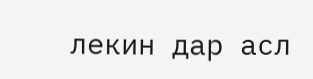лекин дар асл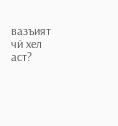вазъият чӣ хел аст?